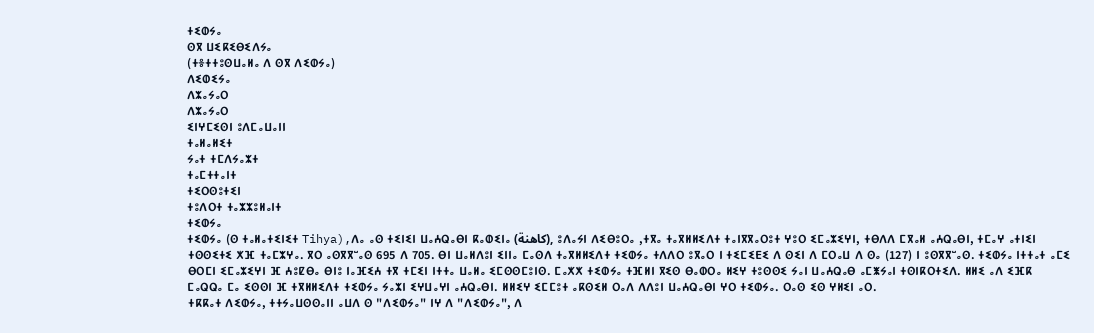ⵜⵉⵀⵢⴰ
ⵙⴳ ⵡⵉⴽⵉⴱⵉⴷⵢⴰ
(ⵜⴻⵜⵜⵓⵙⵡⴰⵍⴰ ⴷ ⵙⴳ ⴷⵉⵀⵢⴰ)
ⴷⵉⵀⵉⵢⴰ
ⴷⵣⴰⵢⴰⵔ
ⴷⵣⴰⵢⴰⵔ
ⵉⵏⵖⵎⵉⵙⵏ ⵓⴷⵎⴰⵡⴰⵏⵏ
ⵜⴰⵍⴰⵍⵉⵜ
ⵢⴰⵜ ⵜⵎⴷⵢⴰⵣⵜ
ⵜⴰⵎⵜⵜⴰⵏⵜ
ⵜⵉⵔⵙⵓⵜⵉⵏ
ⵜⵓⴷⵔⵜ ⵜⴰⵣⵣⵓⵍⴰⵏⵜ
ⵜⵉⵀⵢⴰ
ⵜⵉⵀⵢⴰ (ⵙ ⵜⴰⵍⴰⵜⵉⵏⵉⵜ Tihya),ⴷⴰ ⴰⵙ ⵜⵉⵏⵉⵏ ⵡⴰⵄⵕⴰⴱⵏ ⴽⴰⵀⵉⵏⴰ (كاهنة), ⵓⴷⴰⵢⵏ ⴷⵉⴱⵓⵔⴰ ,ⵜⴳⴰ ⵜⴰⴳⵍⵍⵉⴷⵜ ⵜⴰⵏⴳⴳⴰⵔⵓⵜ ⵖⵓⵔ ⵉⵎⴰⵣⵉⵖⵏ, ⵜⴱⴷⴷ ⵎⴳⴰⵍ ⴰⵄⵕⴰⴱⵏ, ⵜⵎⴰⵖ ⴰⵜⵏⵉⵏ ⵜⵙⵙⵉⵜⵉ ⵅⴼ ⵜⴰⵎⵣⵖⴰ. ⴳⵔ ⴰⵙⴳⴳⵯⴰⵙ 695 ⴷ 705. ⴱⵏ ⵡⴰⵍⴷⵓⵏ ⵉⵏⵏⴰ ⵎⴰⵙⴷ ⵜⴰⴳⵍⵍⵉⴷⵜ ⵜⵉⵀⵢⴰ ⵜⴷⴷⵔ ⵓⴳⴰⵔ ⵏ ⵜⵉⵎⵉⴹⵉ ⴷ ⵙⵉⵏ ⴷ ⵎⵔⴰⵡ ⴷ ⵙⴰ (127) ⵏ ⵓⵙⴳⴳⵯⴰⵙ. ⵜⵉⵀⵢⴰ ⵏⵜⵜⴰⵜ ⴰⵎⵉ ⴱⵔⵎⵏ ⵉⵎⴰⵣⵉⵖⵏ ⴼ ⵄⵓⵇⴱⴰ ⴱⵏⵓ ⵏⴰⴼⵉⵄ ⵜⴳ ⵜⵎⵉⵏ ⵏⵜⵜⴰ ⵡⴰⵍⴰ ⵉⵎⵙⵙⵎⵓⵏⵙ. ⵎⴰⵅⵅ ⵜⵉⵀⵢⴰ ⵜⴼⵍⵏ ⴳⵉⵙ ⴱⴰⵀⵔⴰ ⵍⵉⵖ ⵜⵓⵙⵙⵉ ⵢⴰⵏ ⵡⴰⵄⵕⴰⴱ ⴰⵎⵥⵢⴰⵏ ⵜⵙⵏⴽⵔⵜⵉⴷ. ⵍⵍⵉ ⴰⴷ ⵉⴼⴽ ⵎⴰⵕⵕⴰ ⵎⴰ ⵉⵙⵙⵏ ⴼ ⵜⴳⵍⵍⵉⴷⵜ ⵜⵉⵀⵢⴰ ⵢⴰⵣⵏ ⵉⵖⵡⴰⵖⵏ ⴰⵄⵕⴰⴱⵏ. ⵍⵍⵉⵖ ⵉⵎⵎⵓⵜ ⴰⴽⵙⵉⵍ ⵔⴰⴷ ⴷⴷⵓⵏ ⵡⴰⵄⵕⴰⴱⵏ ⵖⵔ ⵜⵉⵀⵢⴰ. ⵔⴰⵙ ⵉⵙ ⵖⵍⵉⵏ ⴰⵔ.
ⵜⴽⴽⴰⵜ ⴷⵉⵀⵢⴰ, ⵜⵜⵢⴰⵡⵙⵙⴰⵏⵏ ⴰⵡⴷ ⵙ "ⴷⵉⵀⵢⴰ" ⵏⵖ ⴷ "ⴷⵉⵀⵢⴰ", ⴷ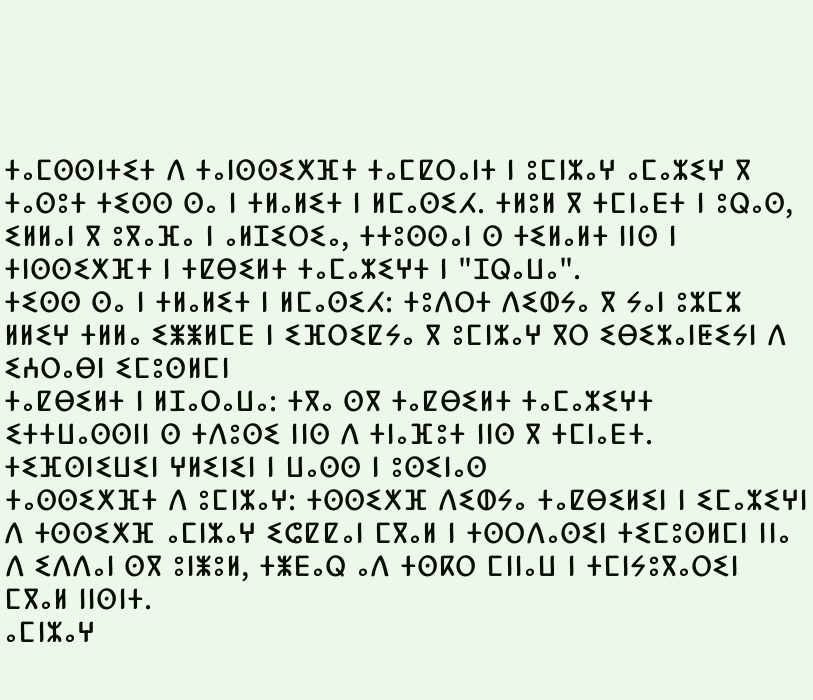ⵜⴰⵎⵙⵙⵏⵜⵉⵜ ⴷ ⵜⴰⵏⵙⵙⵉⵅⴼⵜ ⵜⴰⵎⵇⵔⴰⵏⵜ ⵏ ⵓⵎⵏⵣⴰⵖ ⴰⵎⴰⵣⵉⵖ ⴳ ⵜⴰⵙⵓⵜ ⵜⵉⵙⵙ ⵙⴰ ⵏ ⵜⵍⴰⵍⵉⵜ ⵏ ⵍⵎⴰⵙⵉⵃ. ⵜⵍⵓⵍ ⴳ ⵜⵎⵏⴰⴹⵜ ⵏ ⵓⵕⴰⵙ, ⵉⵍⵍⴰⵏ ⴳ ⵓⴳⴰⴼⴰ ⵏ ⴰⵍⵊⵉⵔⵉⴰ, ⵜⵜⵓⵙⵙⴰⵏ ⵙ ⵜⵉⵍⴰⵍⵜ ⵏⵏⵙ ⵏ ⵜⵏⵙⵙⵉⵅⴼⵜ ⵏ ⵜⵇⴱⵉⵍⵜ ⵜⴰⵎⴰⵣⵉⵖⵜ ⵏ "ⵊⵕⴰⵡⴰ".
ⵜⵉⵙⵙ ⵙⴰ ⵏ ⵜⵍⴰⵍⵉⵜ ⵏ ⵍⵎⴰⵙⵉⵃ: ⵜⵓⴷⵔⵜ ⴷⵉⵀⵢⴰ ⴳ ⵢⴰⵏ ⵓⵣⵎⵣ ⵍⵍⵉⵖ ⵜⵍⵍⴰ ⵉⵥⵥⵍⵎⴹ ⵏ ⵉⴼⵔⵉⵇⵢⴰ ⴳ ⵓⵎⵏⵣⴰⵖ ⴳⵔ ⵉⴱⵉⵣⴰⵏⵟⵉⵢⵏ ⴷ ⵉⵄⵔⴰⴱⵏ ⵉⵎⵓⵙⵍⵎⵏ
ⵜⴰⵇⴱⵉⵍⵜ ⵏ ⵍⵊⴰⵔⴰⵡⴰ: ⵜⴳⴰ ⵙⴳ ⵜⴰⵇⴱⵉⵍⵜ ⵜⴰⵎⴰⵣⵉⵖⵜ ⵉⵜⵜⵡⴰⵙⵙⵏⵏ ⵙ ⵜⴷⵓⵙⵉ ⵏⵏⵙ ⴷ ⵜⵏⴰⴼⵓⵜ ⵏⵏⵙ ⴳ ⵜⵎⵏⴰⴹⵜ.
ⵜⵉⴼⵙⵏⵉⵡⵉⵏ ⵖⵍⵉⵏⵉⵏ ⵏ ⵡⴰⵙⵙ ⵏ ⵓⵙⵉⵏⴰⵙ
ⵜⴰⵙⵙⵉⵅⴼⵜ ⴷ ⵓⵎⵏⵣⴰⵖ: ⵜⵙⵙⵉⵅⴼ ⴷⵉⵀⵢⴰ ⵜⴰⵇⴱⵉⵍⵉⵏ ⵏ ⵉⵎⴰⵣⵉⵖⵏ ⴷ ⵜⵙⵙⵉⵅⴼ ⴰⵎⵏⵣⴰⵖ ⵉⵛⵇⵇⴰⵏ ⵎⴳⴰⵍ ⵏ ⵜⵙⵔⴷⴰⵙⵉⵏ ⵜⵉⵎⵓⵙⵍⵎⵏ ⵏⵏⴰ ⴷ ⵉⴷⴷⴰⵏ ⵙⴳ ⵓⵏⵥⵓⵍ, ⵜⵥⴹⴰⵕ ⴰⴷ ⵜⵙⴽⵔ ⵎⵏⵏⴰⵡ ⵏ ⵜⵎⵏⵢⵓⴳⴰⵔⵉⵏ ⵎⴳⴰⵍ ⵏⵏⵙⵏⵜ.
ⴰⵎⵏⵣⴰⵖ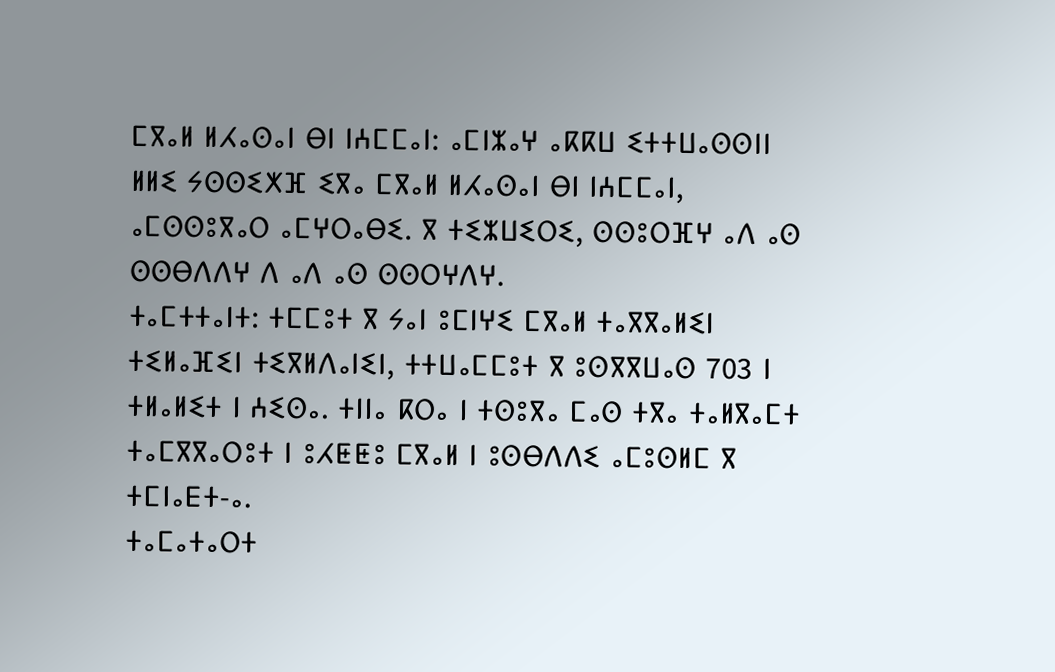ⵎⴳⴰⵍ ⵍⵃⴰⵙⴰⵏ ⴱⵏ ⵏⵄⵎⵎⴰⵏ: ⴰⵎⵏⵣⴰⵖ ⴰⴽⴽⵡ ⵉⵜⵜⵡⴰⵙⵙⵏⵏ ⵍⵍⵉ ⵢⵙⵙⵉⵅⴼ ⵉⴳⴰ ⵎⴳⴰⵍ ⵍⵃⴰⵙⴰⵏ ⴱⵏ ⵏⵄⵎⵎⴰⵏ, ⴰⵎⵙⵙⵓⴳⴰⵔ ⴰⵎⵖⵔⴰⴱⵉ. ⴳ ⵜⵉⵣⵡⵉⵔⵉ, ⵙⵙⵓⵔⴼⵖ ⴰⴷ ⴰⵙ ⵙⵙⴱⴷⴷⵖ ⴷ ⴰⴷ ⴰⵙ ⵙⵙⵔⵖⴷⵖ.
ⵜⴰⵎⵜⵜⴰⵏⵜ: ⵜⵎⵎⵓⵜ ⴳ ⵢⴰⵏ ⵓⵎⵏⵖⵉ ⵎⴳⴰⵍ ⵜⴰⴳⴳⴰⵍⵉⵏ ⵜⵉⵍⴰⴼⵉⵏ ⵜⵉⴳⵍⴷⴰⵏⵉⵏ, ⵜⵜⵡⴰⵎⵎⵓⵜ ⴳ ⵓⵙⴳⴳⵡⴰⵙ 703 ⵏ ⵜⵍⴰⵍⵉⵜ ⵏ ⵄⵉⵙⴰ. ⵜⵏⵏⴰ ⴽⵔⴰ ⵏ ⵜⵙⵓⴳⴰ ⵎⴰⵙ ⵜⴳⴰ ⵜⴰⵍⴳⴰⵎⵜ ⵜⴰⵎⴳⴳⴰⵔⵓⵜ ⵏ ⵓⵃⵟⵟⵓ ⵎⴳⴰⵍ ⵏ ⵓⵙⴱⴷⴷⵉ ⴰⵎⵓⵙⵍⵎ ⴳ ⵜⵎⵏⴰⴹⵜ-ⴰ.
ⵜⴰⵎⴰⵜⴰⵔⵜ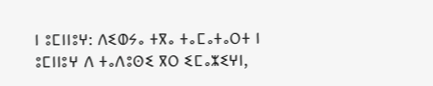ⵏ ⵓⵎⵏⵏⵓⵖ: ⴷⵉⵀⵢⴰ ⵜⴳⴰ ⵜⴰⵎⴰⵜⴰⵔⵜ ⵏ ⵓⵎⵏⵏⵓⵖ ⴷ ⵜⴰⴷⵓⵙⵉ ⴳⵔ ⵉⵎⴰⵣⵉⵖⵏ,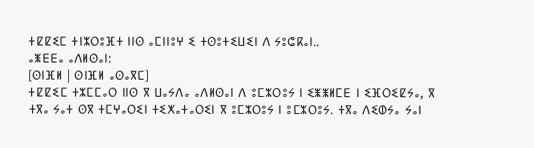ⵜⵇⵇⵉⵎ ⵜⵏⵣⵔⵓⴼⵜ ⵏⵏⵙ ⴰⵎⵏⵏⵓⵖ ⵉ ⵜⵙⵓⵜⵉⵡⵉⵏ ⴷ ⵢⵓⵛⴽⴰⵏ..
ⴰⵥⴹⴹⴰ ⴰⴷⵍⵙⴰⵏ:
[ⵙⵏⴼⵍ | ⵙⵏⴼⵍ ⴰⵙⴰⴳⵎ]
ⵜⵇⵇⵉⵎ ⵜⵣⵎⵎⴰⵔ ⵏⵏⵙ ⴳ ⵡⴰⵢⴷⴰ ⴰⴷⵍⵙⴰⵏ ⴷ ⵓⵎⵣⵔⵓⵢ ⵏ ⵉⵥⵥⵍⵎⴹ ⵏ ⵉⴼⵔⵉⵇⵢⴰ, ⴳ ⵜⴳⴰ ⵢⴰⵜ ⵙⴳ ⵜⵎⵖⴰⵔⵉⵏ ⵜⵉⵅⴰⵜⴰⵔⵉⵏ ⴳ ⵓⵎⵣⵔⵓⵢ ⵏ ⵓⵎⵣⵔⵓⵢ. ⵜⴳⴰ ⴷⵉⵀⵢⴰ ⵢⴰⵏ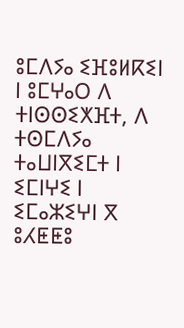ⵓⵎⴷⵢⴰ ⵉⴼⵓⵍⴽⵉⵏ ⵏ ⵓⵎⵖⴰⵔ ⴷ ⵜⵏⵙⵙⵉⵅⴼⵜ, ⴷ ⵜⵙⵎⴷⵢⴰ ⵜⴰⵡⵏⴳⵉⵎⵜ ⵏ ⵉⵎⵏⵖⵉ ⵏ ⵉⵎⴰⵣⵉⵖⵏ ⴳ ⵓⵃⵟⵟⵓ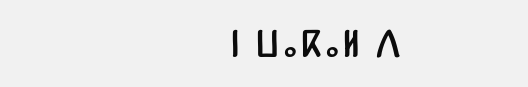ⵏ ⵡⴰⴽⴰⵍ ⴷ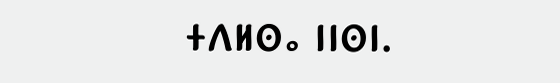ⵜⴷⵍⵙⴰ ⵏⵏⵙⵏ.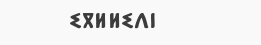ⵉⴳⵍⵍⵉⴷⵏ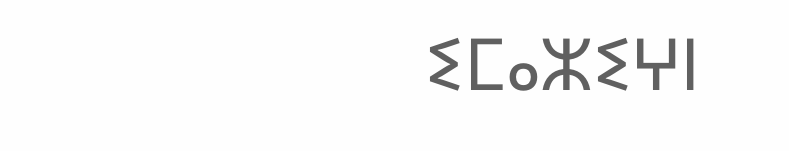ⵉⵎⴰⵣⵉⵖⵏ